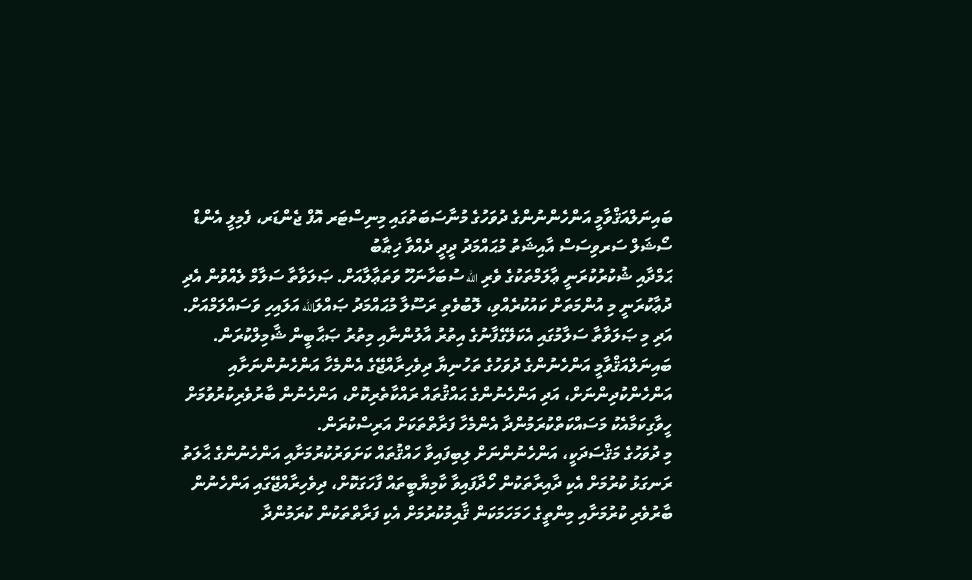ބައިނަލްއަޤްވާމީ އަންހެންނުންގެ ދުވަހުގެ މުނާސަބަތުގައި މިނިސްޓަރ އޮފް ޖެންޑަރ، ފެމިލީ އެންޑް ސޯޝަލް ސަރވިސަސް އާއިޝަތު މުޙައްމަދު ދީދީ ދެއްވާ ޚިޠާބު
ޙަމްދާއި ޝުކުރުކުރަނީ ޢާލަމްތަކުގެ ވެރި الله ސުބަހާނަހޫ ވަތަޢާލާއަށް. ޞަލަވާތާ ސަލާމް ލެއްވުން އެދި ދުޢާކުރަނީ މި އުންމަތަށް ކައުކުރެއްވި، ލޮބުވެތި ރަސޫލާ މުޙައްމަދު ޞައްލަالله އަލައިހި ވަސައްލަމްއަށް. އަދި މި ޞަލަވާތާ ސަލާމުގައި އެކަލޭގެފާނުގެ އިތުރު އާލުންނާއި މިތުރު ޞަޙާބީން ޝާމިލްކުރަން.
ބައިނަލްއަޤްވާމީ އަންހެނުންގެ ދުވަހުގެ ތަހުނިޔާ ދިވެހިރާއްޖޭގެ އެންމެހާ އަންހެނުންނަށާއި އަންހެންކުދިންނަށް، އަދި އަންހެނުންގެ ޙައްޤުތައް ރައްކާތެރިކޮށް، އަންހެނުން ބާރުވެރިކުރުވުމަށް ހީވާގިކަމާއެކު މަސައްކަތްކުރަމުންދާ އެންމެހާ ފަރާތްތަކަށް އަރިސްކުރަން.
މި ދުވަހުގެ މަޤްސަދަކީ، އަންހެނުންނަށް ލިބިފައިވާ ހައްޤުތައް ކަށަވަރުކުރުމަށާއި އަންހެނުންގެ ޙާލަތު ރަނގަޅު ކުރުމަށް އެކި ދާއިރާތަކުން ހޯދާފައިވާ ކާމިޔާބީތައް ފާހަގަކޮށް، ދިވެހިރާއްޖޭގައި އަންހެނުން ބާރުވެރި ކުރުމަށާއި މިންތީގެ ހަމަހަމަކަން ޤާއިމުކުރުމަށް އެކި ފަރާތްތަކުން ކުރަމުންދާ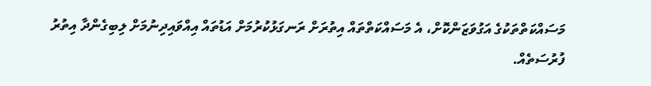މަސައްކަތްތަކުގެ އަގުވަޒަންކޮށް، އެ މަސައްކަތްތައް އިތުރަށް ރަނގަޅުކުރުމަށް އަޑުތައް އިއްވައިދިނުމަށް ލިބިގެންދާ އިތުރު ފުރުސަތެއް.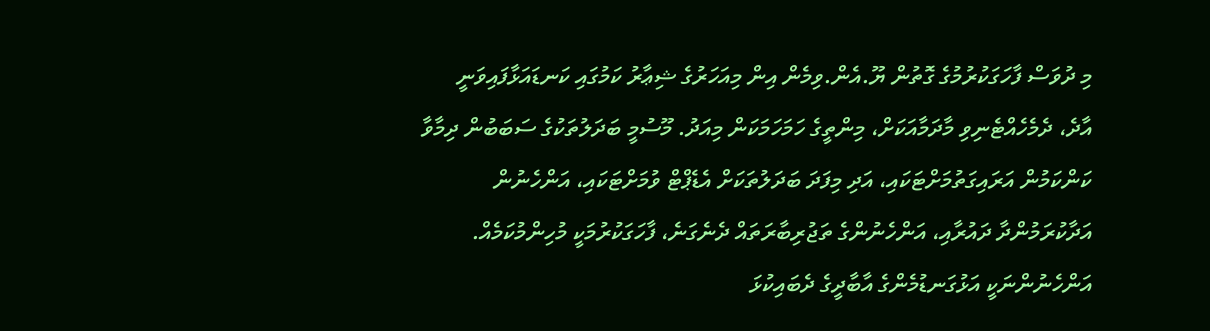މި ދުވަސް ފާހަގަކުރުމުގެ ގޮތުން ޔޫ.އެން.ވިމެން އިން މިއަހަރުގެ ޝިޢާރު ކަމުގައި ކަނޑައަޅާފައިވަނީ
އާދެ، ދެމެހެއްޓެނިވި މާދަމާއަކަށް، މިންތީގެ ހަމަހަމަކަން މިއަދު. މޫސުމީ ބަދަލުތަކުގެ ސަބަބުން ދިމާވާ ކަންކަމުން އަރައިގަތުމަށްޓަކައި، އަދި މިފަދަ ބަދަލުތަކަށް އެޑެޕްޓް ވުމަށްޓަކައި، އަންހެނުން އަދާކުރަމުންދާ ދައުރާއި، އަންހެނުންގެ ތަޖުރިބާރަތައް ދެނެގަނެ، ފާހަގަކުރުމަކީ މުހިންމުކަމެއް. އަންހެނުންނަކީ އަޅުގަނޑުމެންގެ އާބާދީގެ ދެބައިކުޅަ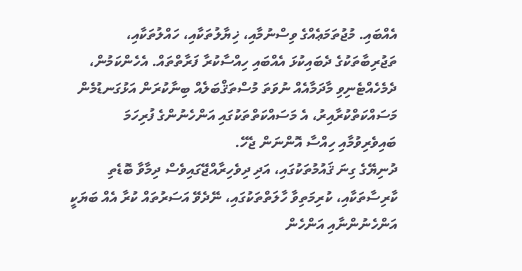އެއްބައި. މުޖުތަމަޢެއްގެ ވިސްނުމާއި، ޚިޔާލުތަކާއި، ހައްލުތަކާއި، ތަޖުރިބާތަކުގެ ދެބައިކުޅަ އެއްބައި ހިއްސާކުރާ ފަރާތްތައް. އެހެންކަމުން، ދެމެހެއްޓެނިވި މާދަމާއެއް ނުވަތަ މުސްތަޤްބަލެއް ބިނާކުރަން އަޅުގަނޑުމެން މަސައްކަތްކުރާއިރު، އެ މަސައްކަތްތަކުގައި އަންހެނުންގެ ފުރިހަމަ ބައިވެރިވުމާއި ހިއްސާ އޮންނަން ޖެހޭ.
ދުނިޔޭގެ ގިނަ ޤައުމުތަކުގައި، އަދި ދިވެހިރާއްޖޭގައިވެސް ދިމާވާ ބޮޑެތި ކާރިސާތަކާއި، ކުރިމަތިވާ ހާލަތްތަކުގައި، ނޭދެވޭ އަސަރުތައް ކުރާ އެއް ބަޔަކީ އަންހެނުންނާއި އަންހެން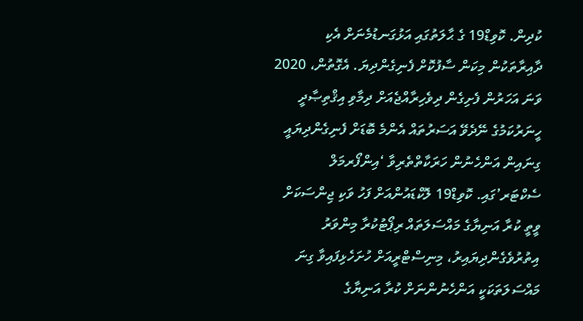ކުދިން. ކޮވިޑް19 ގެ ޙާލަތުގައި އަޅުގަނޑުމެނަށް އެކި ދާއިރާތަކުން މިކަން ސާފުކޮށް ފެނިގެންދިޔަ. އެގޮތުން، 2020 ވަނަ އަހަރުން ފެށިގެން ދިވެހިރާއްޖެއަށް ދިމާވި އިޤްތިޞާދީ ހީނަރުކަމުގެ ނޭދެވޭ އަސަރުތައް އެންމެ ބޮޑަށް ފެނިގެންދިޔައީ ގިނައިން އަންހެނުން ހަރަކާތްތެރިވާ ‘އިންފޯރމަލް ސެކްޓަރ’ގައި. ކޮވިޑް19 ލޮކްޑައުންއަށް ފަހު ވަކި ޖިންސަކަށް ވީތީ ކުރާ އަނިޔާގެ މައްސަލަތައް ރިޕޯޓުކުރާ މިންވަރު އިތުރުވެގެންދިޔައިރު، މިނިސްޓްރީއަށް ހުށަހެޅިފައިވާ ގިނަ މައްސަލަތަކަކީ އަންހެނުންނަށް ކުރާ އަނިޔާގެ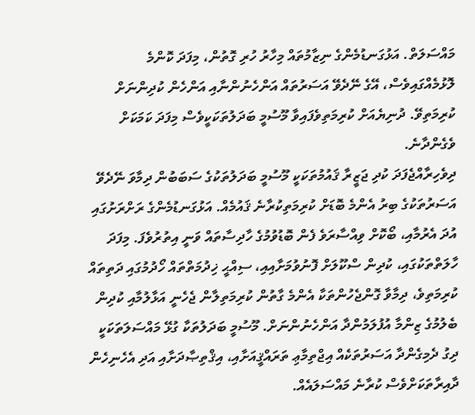މައްސަލަތް. އަޅުގަނޑުމެންގެ ނިޒާމުތައް މިހާރު ހުރި ގޮތުން، މިފަދަ ކޮންމެ ލޮޅުމެއްގައިވެސް، އޭގެ ނޭދެވޭ އަސަރުތައް އަންހެނުންނާއި އަންހެން ކުދިންނަށް ކުރިމަތިވޭ. ދުނިޔެއަށް ކުރިމަތިވެފައިވާ މޫސުމީ ބަދަލުތަކަކީވެސް މިފަދަ ކަމަކަށް ވެގެންދާނެ.
ދިވެހިރާއްޖެފަދަ ކުދި ޖަޒީރާ ޤައުމުތަކަކީ މޫސުމީ ބަދަލުތަކުގެ ސަބަބުން ދިމާވަ ނޭދެވޭ އަސަރުތަކުގެ ބިރު އެންމެ ބޮޑަށް ކުރިމަތިކުރާނެ ޤައުމެއް. އަޅުގަނޑުމެންގެ ރަށްރަށުގައި އުދަ އެރުމާއި، ބޯކޮށް ވިއްސާރަވެ ފެން ބޮޑުވުމުގެ ހާދިސާތައް ވަނީ އިތުރުވެފަ. މިފަދަ ހާލަތްތަކުގައި، ކުދިން ސްކޫލަށް ފޮނުވުމަށާއިއި، ސިއްޙީ ޚިދުމަތްތައް ހޯދުމުގައި ދަތިތައް ކުރިމަތިވެ، ދިމާވާ ގޮންޖެހުންތަކާ އެންމެ ގާތުން ކުރިމަތިލާން ޖެހެނީ އަޅާލުމާއި ކުދިން ބެލުމުގެ ޒިންމާ އުފުލަމުންދާ އަންހެނުންނަށް. މޫސުމީ ބަދަލުތަކާ ގުޅޭ މައްސަލަތަކަކީ ދިގު ދެމިގެންދާ އަސަރުތަކެއް އިޖްތިމާޢި ތަރައްޤީއަށާއި، އިޤްތިޞާދަށާއި އަދި އެހެނިހެން ދާއިރާތަކަށްވެސް ކުރާނެ މައްސަލައެއް.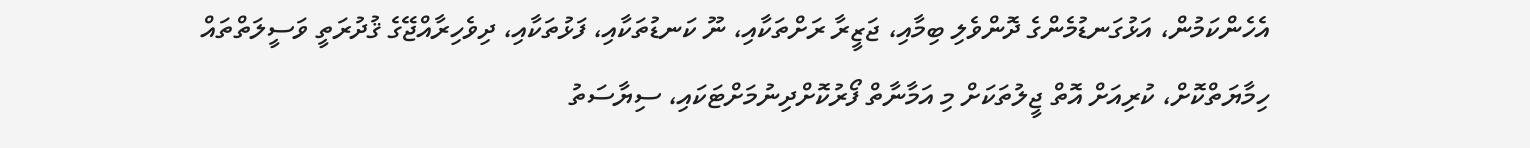އެހެންކަމުން، އަޅުގަނޑުމެންގެ ދޮންވެލި ބިމާއި، ޖަޒީރާ ރަށްތަކާއި، ނޫ ކަނޑުތަކާއި، ފަޅުތަކާއި، ދިވެހިރާއްޖޭގެ ޤުދުރަތީ ވަސީލަތްތައް ހިމާޔަތްކޮށް، ކުރިއަށް އޮތް ޖީލުތަކަށް މި އަމާނާތް ފޯރުކޮށްދިނުމަށްޓަކައި، ސިޔާސަތު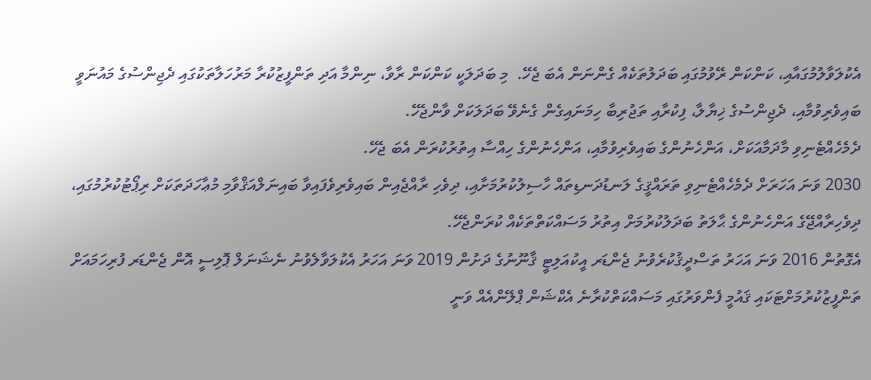އެކުލަވާލުމުގައާއި، ކަންކަން ރޭވުމުގައި ބަދަލުތަކެއް ގެންނަން އެބަ ޖެހޭ.  މި ބަދަލަކީ ކަންކަން ރާވާ، ނިންމާ އަދި ތަންފީޒުކުރާ މަރުހަލާތަކުގައި ދެޖިންސުގެ މައުނަވީ ބައިވެރިވުމާއި، ދެޖިންސުގެ ޚިޔާލާ، ފިކުރާއި ތަޖުރިބާ ހިމަނައިގެން ގެނެވޭ ބަދަލަކަށް ވާންޖެހޭ.
ދެމެހެއްޓެނިވި މާދަމާއަކަށް، އަންހެނުންގެ ބައިވެރިވުމާއި، އަންހެނުންގެ ހިއްސާ އިތުރުކުރަން އެބަ ޖެހޭ.
2030 ވަނަ އަހަރަށް ދެމެހެއްޓެނިވި ތަރައްޤީގެ ލަނޑުދަނޑިތައް ހާސިލުކުރުމަށާއި، ދިވެހި ރާއްޖެއިން ބައިވެރިވެފައިވާ ބައިނަލްއަޤްވާމި މުޢާހަދަތަކަށް ރިޕޯޓުކުރުމުގައި، ދިވެހިރާއްޖޭގެ އަންހެނުންގެ ޙާލަތު ބަދަލުކުރުމަށް އިތުރު މަސައްކަތްތަކެއް ކުރަންޖެހޭ.
އެގޮތުން 2016 ވަނަ އަހަރު ތަސްދީޤުކުރެވުނު ޖެންޑަރ އީކުއަލިޓީ ޤާނޫނުގެ ދަށުން 2019 ވަނަ އަހަރު އެކުލަވާލެވުނު ނެޝަނަލް ޕޮލިސީ އޮން ޖެންޑަރ ފުރިހަމައަށް ތަންފީޒުކުރުމަށްޓަކައި ޤައުމީ ފެންވަރުގައި މަސައްކަތްކުރާނެ އެކްޝަން ޕްލޭންއެއް ވަނީ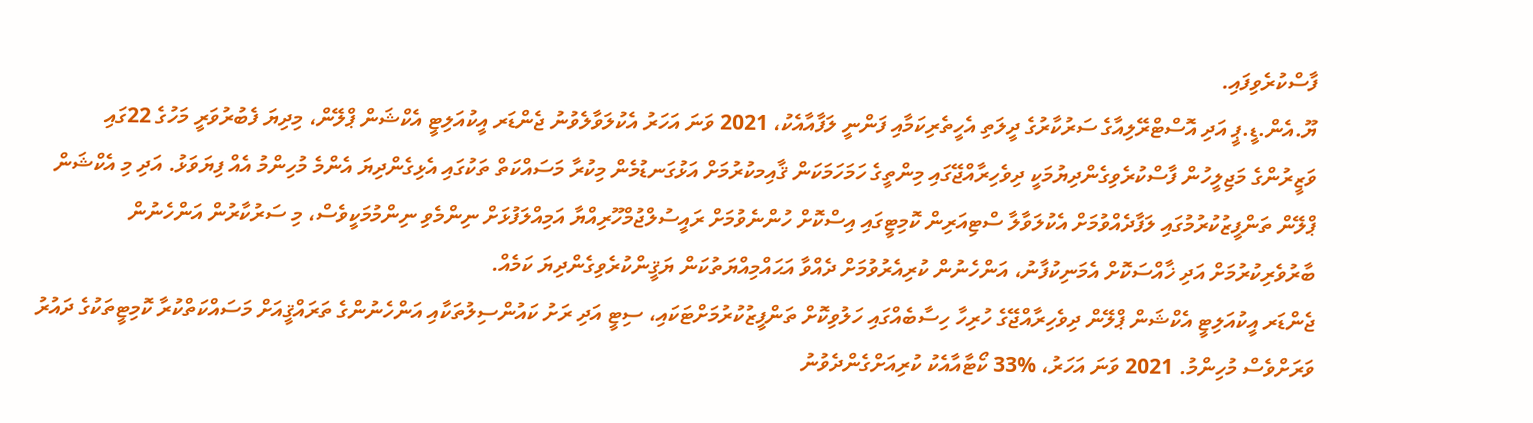ފާސްކުރެވިފައި.
ޔޫ.އެން.ޑީ.ޕީ އަދި އޮސްޓްރޭލިއާގެ ސަރުކާރުގެ ދީލަތި އެހީތެރިކަމާއި ފަންނީ ލަފާއާއެކު، 2021 ވަނަ އަހަރު އެކުލަވާލެވުނު ޖެންޑަރ އީކުއަލިޓީ އެކްޝަން ޕްލޭން، މިދިޔަ ފެބުރުވަރީ މަހުގެ 22ގައި ވަޒީރުންގެ މަޖިލީހުން ފާސްކުރެވިގެންދިޔުމަކީ ދިވެހިރާއްޖޭގައި މިންތީގެ ހަމަހަމަކަން ޤާއިމކުރުމަށް އަޅުގަނޑުމެން މިކުރާ މަސައްކަތް ތަކުގައި އެޅިގެންދިޔަ އެންމެ މުހިންމު އެއް ފިޔަވަޅު. އަދި މި އެކްޝަން ޕްލޭން ތަންފީޒުކުރުމުގައި ލަފާދެއްވުމަށް އެކުލަވާލާ ސްޓިއަރިން ކޮމިޓީގައި އިސްކޮށް ހުންނެވުމަށް ރައީސުލްޖުމްހޫރިއްޔާ އަމިއްލަފުޅަށް ނިންމެވި ނިންމުމަކީވެސް، މި ސަރުކާރުން އަންހެނުން ބާރުވެރިކުރުމަށް އަދި ޚާއްސަކޮށް އެމަނިކުފާނު، އަންހެނުން ކުރިއެރުވުމަށް ދެއްވާ އަޙައްމިއްޔަތުކަން ޔަޤީންކުރެވިގެންދިޔަ ކަމެއް.
ޖެންޑަރ އީކުއަލިޓީ އެކްޝަން ޕްލޭން ދިވެހިރާއްޖޭގެ ހުރިހާ ހިސާބެއްގައި ހަލުވިކޮށް ތަންފީޒުކުރުމަށްޓަކައި، ސިޓީ އަދި ރަށު ކައުންސިލުތަކާއި އަންހެނުންގެ ތަރައްޤީއަށް މަސައްކަތްކުރާ ކޮމިޓީތަކުގެ ދައުރު ވަރަށްވެސް މުހިންމު. 2021 ވަނަ އަހަރު، %33 ކޯޓާއާއެކު ކުރިއަށްގެންދެވުނު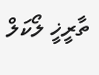ތާރީޚީ ލޯކަލް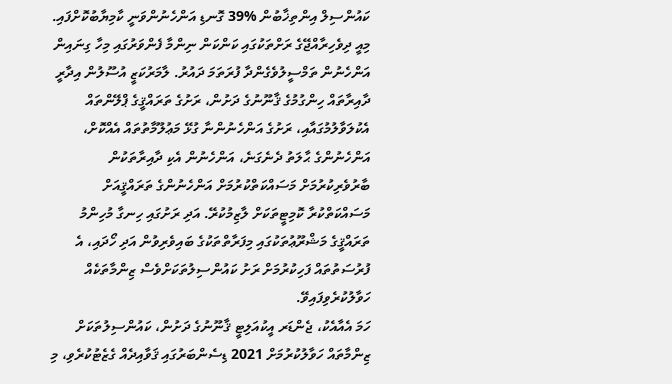ކައުންސިލް އިންތިޚާބުން %39 ގޮނޑި އަންހެނުންވަނީ ކާމިޔާބުކޮށްފައި. މިއީ ދިވެހިރާއްޖޭގެ ރަށްތަކުގައި ކަންކަން ނިންމާ ފެންވަރުގައި މިހާ ގިނައިން އަންހެނުން ތަމްސީލުވެގެންދާ ފުރަތަމަ ދައުރު. ލާމަރުކަޒީ އުސޫލުން އިދާރީ ދާއިރާތައް ހިންގުމުގެ ޤާނޫނުގެ ދަށުން، ރަށުގެ ތަރައްޤީގެ ޕްލޭންތައް އެކުލަވާލުމުގައާއި، ރަށުގެ އަންހެނުންނާ ގުޅޭ މަޢުލޫމާތުތައް އެއްކޮށް، އަންހެނުންގެ ޙާލަތު ދެނެގަނެ، އަންހެނުން އެކި ދާއިރާތަކުން ބާރުވެރިކުރުމަށް މަސައްކަތްކުރުމަށް އަންހެނުންގެ ތަރައްޤީއަށް މަސައްކަތްކުރާ ކޮމިޓީތަކަށް ލާޒިމުކުރޭ. އަދި ރަށުގައި ހިނގާ މުހިންމު ތަރައްޤީގެ މަޝްރޫޢުތަކުގައި މިފަރާތްތަކުގެ ބައިވެރިވުން އަދި ހޯދައި، އެ ފުރުސަތުތައް ފަހިކުރުމަށް ރަށު ކައުންސިލުތަކަށްވެސް ޒިންމާތަކެއް ހަވާލުކުރެވިފައިވޭ.
ހަމަ އެއާއެކު، ޖެންޑަރ އީކުއަލިޓީ ޤާނޫނުގެ ދަށުން، ކައުންސިލުތަކަށް ޒިންމާތައް ހަވާލުކުރުމަށް 2021 ޑިސެންބަރުގައި ޤަވާއިދެއް ގެޒެޓުކުރެވި، މި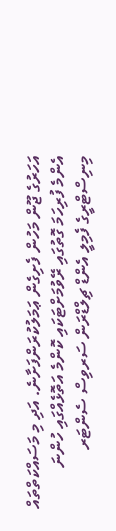އަހަރުގެ ޖޫން މަހުން ފެށިގެން ޢަމަލުކުރަންފަށާނެ. އަދި މި މަސައްކަތްތައް އެންމެ ފުރިހަމަ ގޮތުގައި ރޭވުމަށްޓަކައި ކޮންމެ އަތޮޅެއްގައި ހުންނަ މިނިސްޓްރީގެ ފެމިލީ އެންޑް ޗިލްޑްރަން ސަރވިސް ސެންޓަރ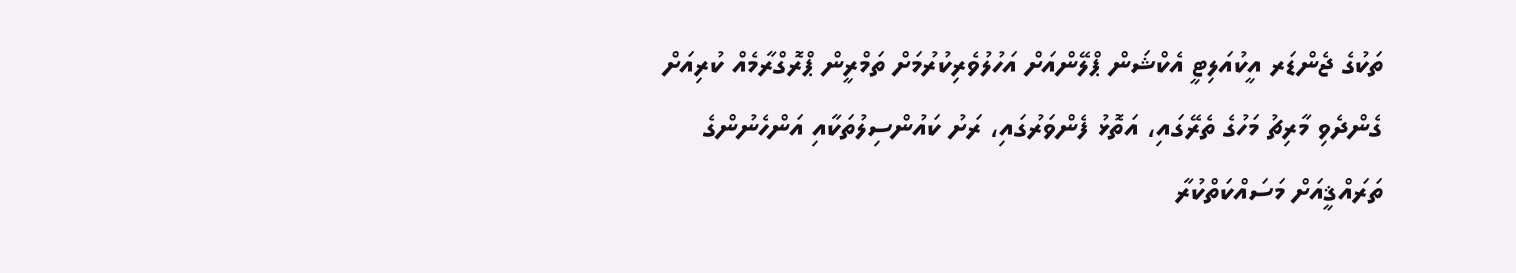ތަކުގެ ޖެންޑަރ އީކުއަލިޓީ އެކްޝަން ޕްލޭންއަށް އަހުލުވެރިކުރުމަށް ތަމްރީން ޕްރޮގްރާމެއް ކުރިއަށް ގެންދެވި މާރިޗު މަހުގެ ތެރޭގައި، އަތޮޅު ފެންވަރުގައި، ރަށު ކައުންސިލުތަކާއި އަންހެނުންގެ ތަރައްޤީއަށް މަސައްކަތްކުރާ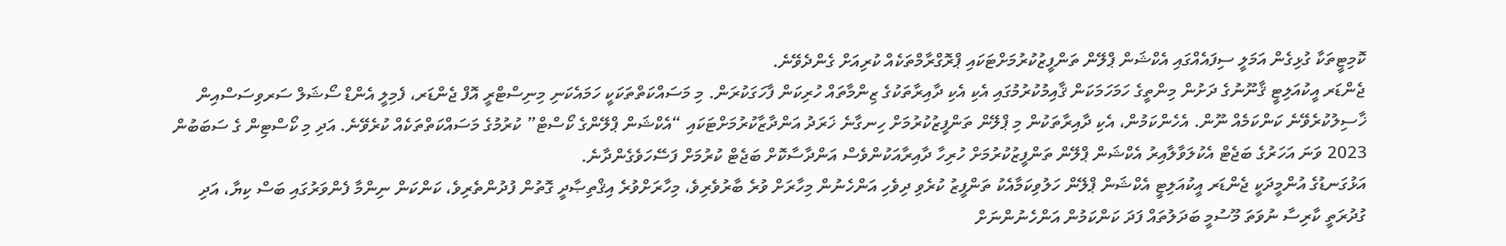ކޮމިޓީތަކާ ގުޅިގެން އަމަލީ ސިފައެއްގައި އެކްޝަން ޕްލޭން ތަންފީޒުކުރުމަށްޓަކައި ޕްރޮގްރާމްތަކެއް ކުރިއަށް ގެންދެވޭނެ.
ޖެންޑަރ އީކުއަލިޓީ ޤާނޫނުގެ ދަށުން މިންތީގެ ހަމަހަމަކަން ޤާއިމުކުރުމުގައި އެކި އެކި ދާއިރާތަކުގެ ޒިންމާތައް ހުރިކަން ފާހަގަކުރަން. މި މަސައްކަތްތަކަކީ ހަމައެކަނި މިނިސްޓްރީ އޮފް ޖެންޑަރ، ފެމިލީ އެންޑް ސޯޝަލް ސަރވިސަސްއިން ޚާސިލުކުރެވޭނެ ކަންކަމެއް ނޫން. އެހެންކަމުން، އެކި ދާއިރާތަކުން މި ޕްލޭން ތަންފީޒުކުރުމަށް ހިނގާނެ ޚަރަދު އަންދާޒާކުރުމަށްޓަކައި “އެކްޝަން ޕްލޭންގެ ކޯސްޓް” ކުރުމުގެ މަސައްކަތްތަކެއް ކުރެވޭނެ. އަދި މި ކޯސްޓިން ގެ ސަބަބުން 2023 ވަނަ އަހަރުގެ ބަޖެޓް އެކުލަވާލާއިރު އެކްޝަން ޕްލޭން ތަންފީޒުކުރުމަށް ހުރިހާ ދާއިރާއަކުންވެސް އަންދާސާކޮށް ބަޖެޓް ކުރުމަށް ފަސޭހަވެގެންދާނެ.
އަޅުގަނޑުގެ އުންމީދަކީ ޖެންޑަރ އީކުއަލިޓީ އެކްޝަން ޕްލޭން ހަލުވިކަމާއެކު ތަންފީޒު ކުރެވި ދިވެހި އަންހެނުން މިހާރަށް ވުރެ ބާރުވެރިވެ، މިހާރަށްވުރެ އިޤްތިޞާދީ ގޮތުން ފުދުންތެރިވެ، ކަންކަން ނިންމާ ފެންވަރުގައި ބަސް ކިޔާ، އަދި ގުދުރަތީ ކާރިސާ ނުވަތަ މޫސުމީ ބަދަލުތައް ފަދަ ކަންކަމުން އަންހެނުންނަށް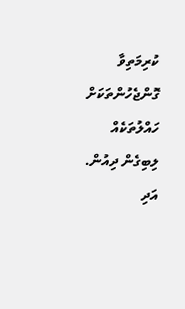ކުރިމަތިވާ ގޮންޖެހުންތަކަށް ހައްލުތަކެއް ލިބިގެން ދިއުން. އަދި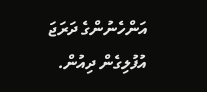އަންހެނުންގެ ދަރަޖަ އުފުލިގެން ދިއުން.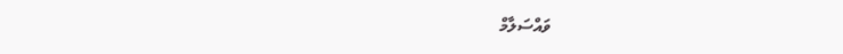ވައްސަލާމް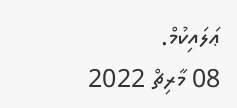ޢަލައިކުމް.
08 މާރިޗް 2022